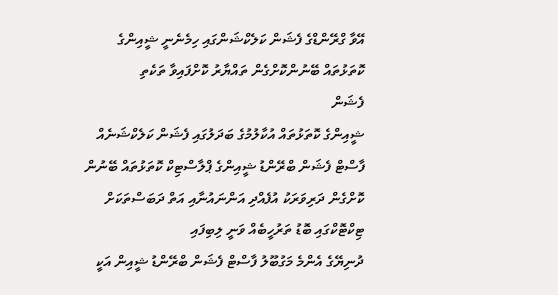އޭވާ ގްރޭންޑްގެ ފެޝަން ކަލެކްޝަންގައި ހިމެނެނީ ޝީއިންގެ ކޮތަޅުތައް ބޭނުންކޮށްގެން ތައްޔާރު ކޮށްފައިވާ ތަކެތި
ފެޝަން
ޝީއިންގެ ކޮތަޅުތައް އުކާލުމުގެ ބަދަލުގައި ފެޝަން ކަލެކްޝަނެއް
ފާސްޓް ފެޝަން ބްރޭންޑު ޝީއިންގެ ޕްލާސްޓިކް ކޮތަޅުތައް ބޭނުން ކޮށްގެން ދަރިވަރަކު އުފެއްދި އަންނައުނާއި އަތް ދަބަސްތަކަށް ޓިކްޓޮކްގައި ބޮޑު ތަރުހީބެއް ވަނީ ލިބިފައި
ދުނިޔޭގެ އެންމެ މަގުބޫލު ފާސްޓް ފެޝަން ބްރޭންޑު ޝީއިން އަކީ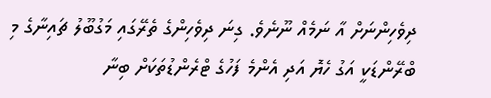ދިވެހިންނަށް އާ ނަމެއް ނޫނެވެ. ގިނަ ދިވެހިންގެ ތެރޭގައި މަގުބޫލު ޗައިނާގެ މި ބްރޭންޑަކީ އަގު ހެޔޮ އަދި އެންމެ ފަހުގެ ޓްރެންޑުތަކަށް ބިނާ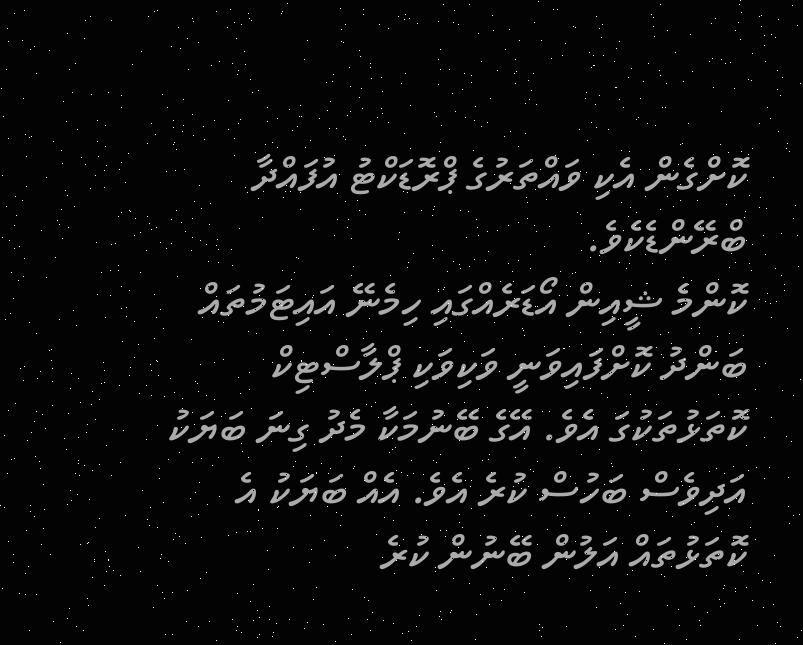ކޮށްގެން އެކި ވައްތަރުގެ ޕްރޮޑަކްޓު އުފައްދާ ބްރޭންޑެކެވެ.
ކޮންމެ ޝީއިން އޯޑަރެއްގައި ހިމެނޭ އައިޓަމުތައް ބަންދު ކޮށްފައިވަނީ ވަކިވަކި ޕްލާސްޓިކް ކޮތަޅުތަކުގަ އެވެ. އޭގެ ބޭނުމަކާ މެދު ގިނަ ބަޔަކު އަދިވެސް ބަހުސް ކުރެ އެވެ. އެއް ބަޔަކު އެ ކޮތަޅުތައް އަލުން ބޭނުން ކުރެ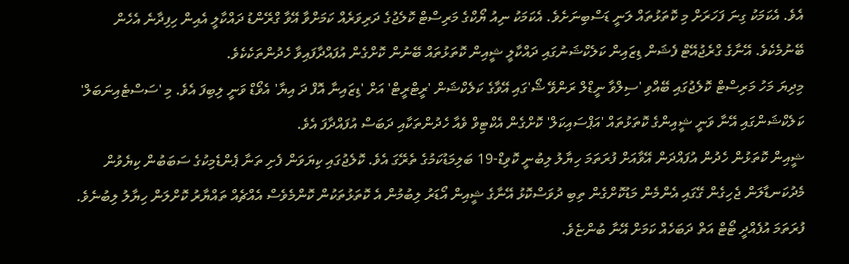އެވެ. އެކަމަކު ގިނަ ފަހަރަށް މި ކޮތަޅުތައް ލަނީ ޑަސްބިނަށެވެ. އެކަމަކު ނިއު ޔޯކްގެ މަރިސްޓް ކޮލެޖުގެ ދަރިވަރެއް ކަމަށްވާ އޭވާ ގްރޭންޑު ދައްކާލީ އެއިން ހިފިދާނެ އެހެން ބޭނުމެކެވެ. އޭނާގެ ގްރެޖުއޭޓް ފެޝަން ޑިޒައިން ކަލެކްޝަނުގައި ދައްކާލީ ޝީއިން ކޮތަޅުތައް ބޭނުން ކޮށްގެން އުފައްދާފައިވާ ހެދުންތަކެކެވެ.
މިދިޔަ މަހު މަރިސްޓް ކޮލެޖުގައި ބޭއްވި 'ސިލްވާ ނީޑްލް ރަންވޭ ޝޯ'ގައި އޭވާގެ ކަލެކްޝަން 'ރީޓްރީޓް' އަށް 'ޑިޒައިނާ އޮފް ދަ އިޔާ' އެވޯޑް ވަނީ ލިބިފަ އެވެ. މި 'ސަސްޓެއިނަބަލް' ކަލެކްޝަންގައި އޭނާ ވަނީ ޝީއިންގެ ކޮތަޅުތައް 'އަޕްސައިކަލް' ކޮށްގެން އެކްޓިވް ވެއާ ހެދުންތަކާއި ދަބަސް އުފައްދާފަ އެވެ.
ޝީއިން ކޮތަޅުން ހެދުން އުފައްދަން އޭވާއަށް ފުރަތަމަ ހިޔާލު ލިބުނީ ކޮވިޑް-19 ބަލިމަޑުކަމުގެ ތެރޭގަ އެވެ. ކޮލެޖުގައި ކިޔަވަން ފެށި ތަނާ ޕެންޑެމިކުގެ ސަބަބުން ކިޔެވުން މެދުކަނޑާލަން ޖެހިގެން ގޭގައި އެންމެން މަޑުކޮށްގެން ތިބި ދުވަސްކޮޅު އޭނާގެ ޝީއިން އޯޑަރު ލިބުމުން އެ ކޮތަޅުތަކުން ކޮންމެވެސް އެއްޗެއް ތައްޔާރު ކޮށްލަން ހިޔާލު ލިބުނެވެ. ފުރަތަމަ އުފެއްދީ ޓޯޓް އަތް ދަބަހެއް ކަމަށް އޭނާ ބުންޏެވެ.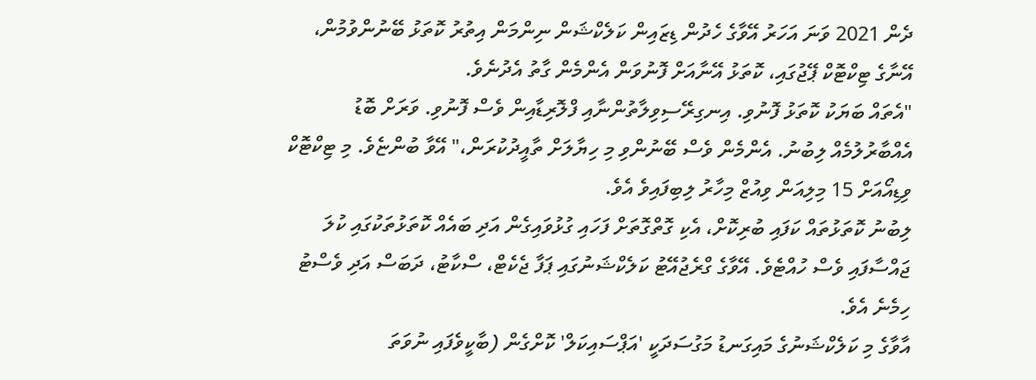ދެން 2021 ވަނަ އަހަރު އޭވާގެ ހެދުން ޑިޒައިން ކަލެކްޝަން ނިންމަން އިތުރު ކޮތަޅު ބޭނުންވުމުން، އޭނާގެ ޓިކްޓޮކް ޕޭޖުގައި، ކޮތަޅު އޭނާއަށް ފޮނުވަން އެންމެން ގާތު އެދުނެވެ.
"އެތައް ބަޔަކު ކޮތަޅު ފޮނުވި. އިނގިރޭސިވިލާތުންނާއި ފްލޮރިޑާއިން ވެސް ފޮނުވި. ވަރަށް ބޮޑު އެއްބާރުލުމެއް ލިބުނު. އެންމެން ވެސް ބޭނުންވި މި ހިޔާލަށް ތާއީދުކުރަން،" އޭވާ ބުންޏެވެ. މި ޓިކްޓޮކް ވިޑިއޯއަށް 15 މިލިއަން ވިއުޒް މިހާރު ލިބިފައިވެ އެވެ.
ލިބުނު ކޮތަޅުތައް ކަފައި ބުރިކޮށް، އެކި ގޮތްގޮތަށް ފަހައި ގުޅުވައިގެން އަދި ބައެއް ކޮތަޅުތަކުގައި ކުލަ ޖައްސާފައި ވެސް ހުއްޓެވެ. އޭވާގެ ގްރެޖުއޭޓު ކަލެކްޝަނުގައި ޕަފާ ޖެކެޓް، ސްކާޓު، ދަބަސް އަދި ވެސްޓު ހިމެނެ އެވެ.
އާވާގެ މި ކަލެކްޝަނުގެ މައިގަނޑު މަގުސަދަކީ 'އަޕްސައިކަލް' ކޮށްގެން (ބާކީވެފައި ނުވަތަ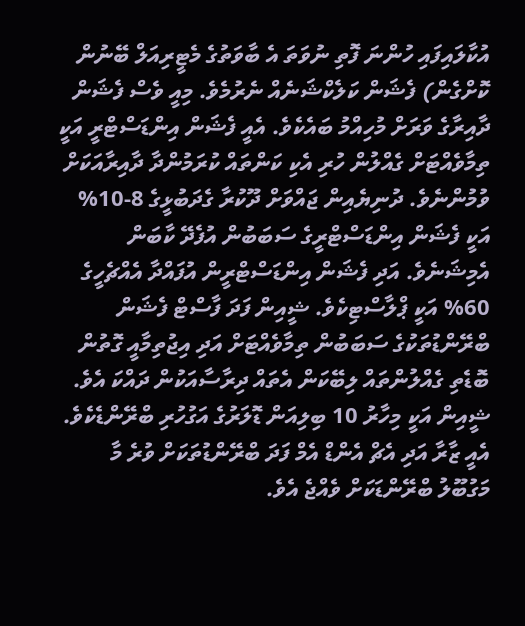އުކާލައިފައި ހުންނަ ފޮތި ނުވަތަ އެ ބާވަތުގެ މެޓީރިއަލް ބޭނުން ކޮށްގެން) ފެޝަން ކަލެކްޝަނެއް ނެރުމެވެ. މިއީ ވެސް ފެޝަން ދާއިރާގެ ވަރަށް މުހިއްމު ބައެކެވެ. އެއީ ފެޝަން އިންޑަސްޓްރީ އަކީ ތިމާވެއްޓަށް ގެއްލުން ހުރި އެކި ކަންތައް ކުރަމުންދާ ދާއިރާއަކަށް ވުމުންނެވެ. ދުނިޔެއިން ޖައްވަށް ދޫކުރާ ގެދަބުޅީގެ 8-10% އަކީ ފެޝަން އިންޑަސްޓްރީގެ ސަބަބުން އުފެދޭ ކާބަން އެމިޝަނެވެ. އަދި ފެޝަން އިންޑަސްޓްރީން އުފައްދާ އެއްޗެހީގެ 60% އަކީ ޕްލާސްޓިކެވެ. ޝީއިން ފަދަ ފާސްޓް ފެޝަން ބްރޭންޑުތަކުގެ ސަބަބުން ތިމާވެއްޓަށް އަދި އިޖުތިމާއީ ގޮތުން ބޮޑެތި ގެއްލުންތައް ލިބޭކަން އެތައް ދިރާސާއަކުން ދައްކަ އެވެ.
ޝީއިން އަކީ މިހާރު 10 ބިލިއަން ޑޮލަރުގެ އަގުހުރި ބްރޭންޑެކެވެ. އެއީ ޒާރާ އަދި އެޗް އެންޑް އެމް ފަދަ ބްރޭންޑުތަކަށް ވުރެ މާ މަގުބޫލު ބްރޭންޑަކަށް ވެއްޖެ އެވެ.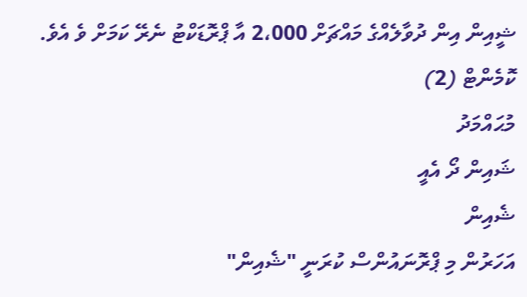ޝީއިން އިން ދުވާލެއްގެ މައްޗަށް 2،000 އާ ޕްރޮޑަކްޓު ނެރޭ ކަމަށް ވެ އެވެ.
ކޮމެންޓް (2)
މުޙައްމަދު
ޝައިން ދޯ އެއީ
ޝެއިން
އަހަރުން މި ޕްރޮނައުންސް ކުރަނީ "ޝެއިން"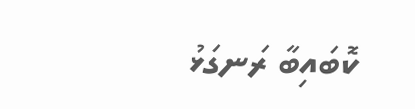ކޮބައިބާ ރަނގަޅު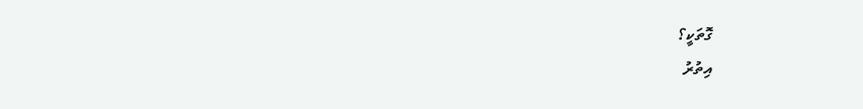ގޮތަކީ؟
އިތުރު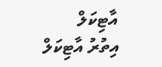އާޓިކަލް
އިތުރު އާޓިކަލް